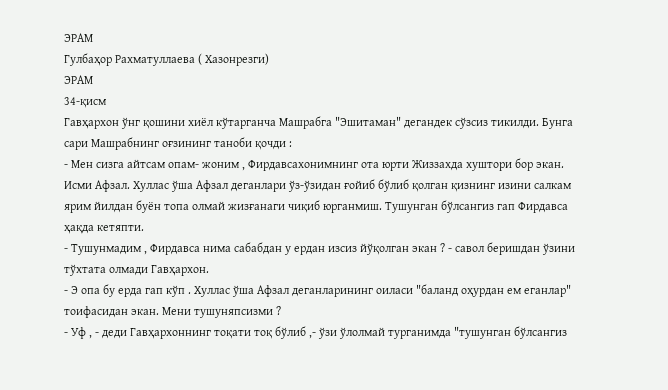ЭРАМ
Гулбаҳор Рахматуллаева ( Хазонрезги)
ЭРАМ
34-қисм
Гавҳархон ўнг қошини хиёл кўтарганча Машрабга "Эшитаман" дегандек сўзсиз тикилди. Бунга сари Машрабнинг оғзининг таноби қочди :
- Мен сизга айтсам опам- жоним , Фирдавсахонимнинг ота юрти Жиззахда хуштори бор экан. Исми Афзал. Хуллас ўша Афзал деганлари ўз-ўзидан ғойиб бўлиб қолган қизнинг изини салкам ярим йилдан буён топа олмай жизғанаги чиқиб юрганмиш. Тушунган бўлсангиз гап Фирдавса ҳақда кетяпти.
- Тушунмадим , Фирдавса нима сабабдан у ердан изсиз йўқолган экан ? - савол беришдан ўзини тўхтата олмади Гавҳархон.
- Э опа бу ерда гап кўп . Хуллас ўша Афзал деганларининг оиласи "баланд оҳурдан ем еганлар" тоифасидан экан. Мени тушуняпсизми ?
- Уф , - деди Гавҳархоннинг тоқати тоқ бўлиб ,- ўзи ўлолмай турганимда "тушунган бўлсангиз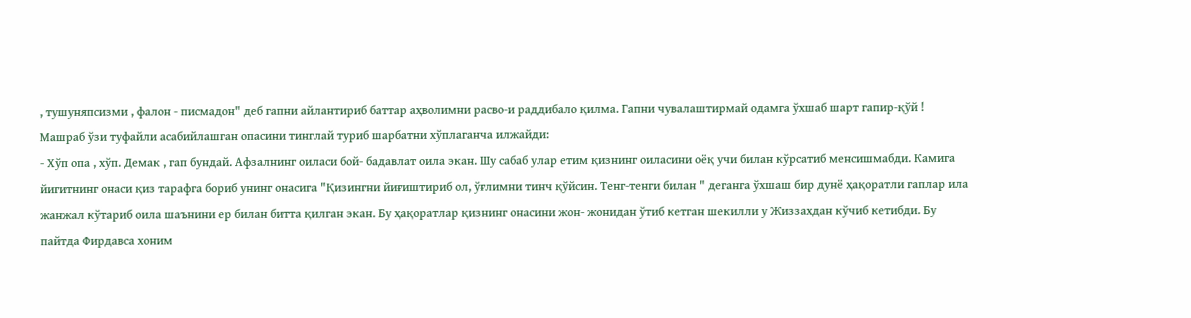, тушуняпсизми , фалон - писмадон" деб гапни айлантириб баттар аҳволимни расво-и раддибало қилма. Гапни чувалаштирмай одамга ўхшаб шарт гапир-қўй !
Машраб ўзи туфайли асабийлашган опасини тинглай туриб шарбатни хўплаганча илжайди:
- Хўп опа , хўп. Демак , гап бундай. Афзалнинг оиласи бой- бадавлат оила экан. Шу сабаб улар етим қизнинг оиласини оёқ учи билан кўрсатиб менсишмабди. Камига йигитнинг онаси қиз тарафга бориб унинг онасига "Қизингни йиғиштириб ол, ўғлимни тинч қўйсин. Тенг-тенги билан " деганга ўхшаш бир дунё ҳақоратли гаплар ила жанжал кўтариб оила шаънини ер билан битта қилган экан. Бу ҳақоратлар қизнинг онасини жон- жонидан ўтиб кетган шекилли у Жиззахдан кўчиб кетибди. Бу пайтда Фирдавса хоним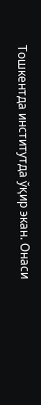Тошкентда институтда ўқир экан. Онаси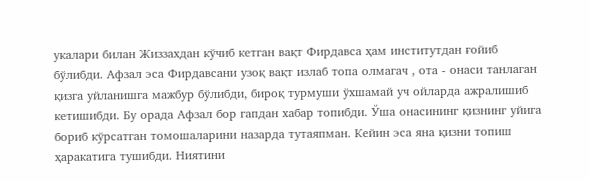укалари билан Жиззахдан кўчиб кетган вақт Фирдавса ҳам институтдан ғойиб бўлибди. Афзал эса Фирдавсани узоқ вақт излаб топа олмагач , ота - онаси танлаган қизга уйланишга мажбур бўлибди, бироқ турмуши ўхшамай уч ойларда ажралишиб кетишибди. Бу орада Афзал бор гапдан хабар топибди. Ўша онасининг қизнинг уйига бориб кўрсатган томошаларини назарда тутаяпман. Кейин эса яна қизни топиш ҳаракатига тушибди. Ниятини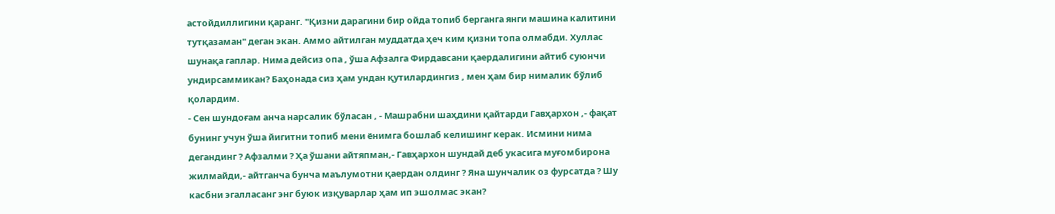астойдиллигини қаранг. "Қизни дарагини бир ойда топиб берганга янги машина калитини тутқазаман" деган экан. Аммо айтилган муддатда ҳеч ким қизни топа олмабди. Хуллас шунақа гаплар. Нима дейсиз опа , ўша Афзалга Фирдавсани қаердалигини айтиб суюнчи ундирсаммикан? Баҳонада сиз ҳам ундан қутилардингиз , мен ҳам бир нималик бўлиб қолардим.
- Сен шундоғам анча нарсалик бўласан , - Машрабни шаҳдини қайтарди Гавҳархон ,- фақат бунинг учун ўша йигитни топиб мени ёнимга бошлаб келишинг керак. Исмини нима дегандинг ? Афзалми ? Ҳа ўшани айтяпман,- Гавҳархон шундай деб укасига муғомбирона жилмайди,- айтганча бунча маълумотни қаердан олдинг ? Яна шунчалик оз фурсатда ? Шу касбни эгалласанг энг буюк изқуварлар ҳам ип эшолмас экан?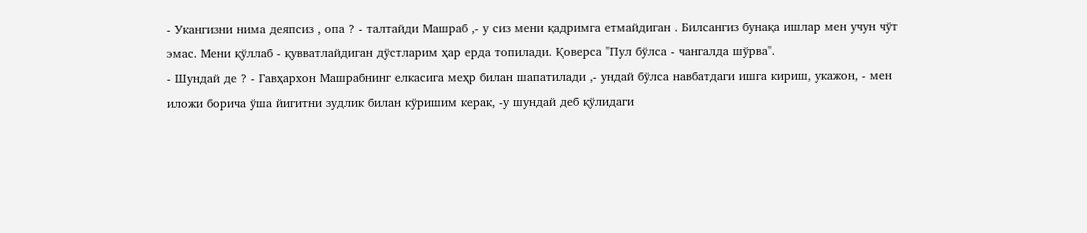- Укангизни нима деяпсиз , опа ? - талтайди Машраб ,- у сиз мени қадримга етмайдиган . Билсангиз бунақа ишлар мен учун чўт эмас. Мени қўллаб - қувватлайдиган дўстларим ҳар ерда топилади. Қоверса "Пул бўлса - чангалда шўрва".
- Шундай де ? - Гавҳархон Машрабнинг елкасига меҳр билан шапатилади ,- ундай бўлса навбатдаги ишга кириш, укажон, - мен иложи борича ўша йигитни зудлик билан кўришим керак, -у шундай деб қўлидаги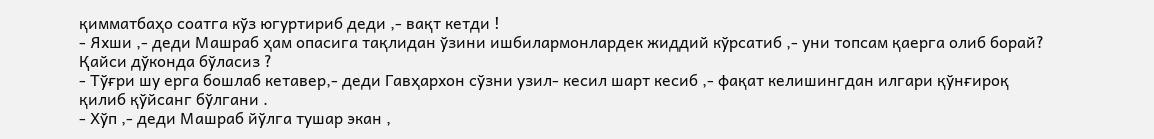қимматбаҳо соатга кўз югуртириб деди ,- вақт кетди !
- Яхши ,- деди Машраб ҳам опасига тақлидан ўзини ишбилармонлардек жиддий кўрсатиб ,- уни топсам қаерга олиб борай? Қайси дўконда бўласиз ?
- Тўғри шу ерга бошлаб кетавер,- деди Гавҳархон сўзни узил- кесил шарт кесиб ,- фақат келишингдан илгари қўнғироқ қилиб қўйсанг бўлгани .
- Хўп ,- деди Машраб йўлга тушар экан ,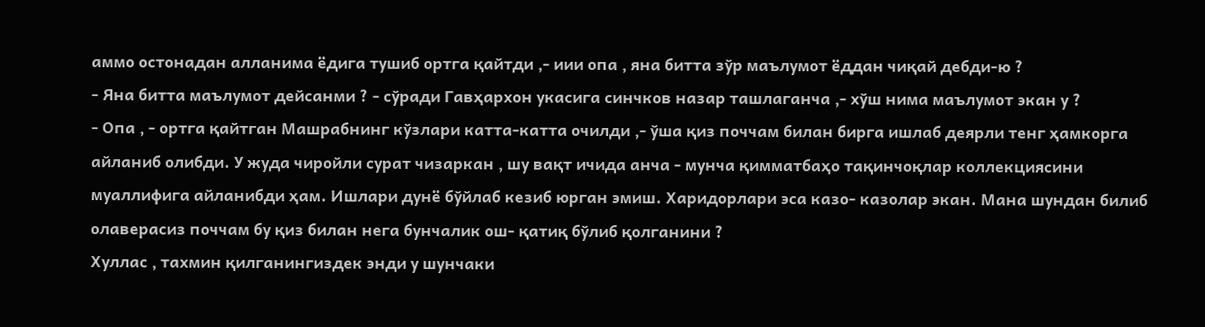аммо остонадан алланима ёдига тушиб ортга қайтди ,- иии опа , яна битта зўр маълумот ёддан чиқай дебди-ю ?
- Яна битта маълумот дейсанми ? - сўради Гавҳархон укасига синчков назар ташлаганча ,- хўш нима маълумот экан у ?
- Опа , - ортга қайтган Машрабнинг кўзлари катта-катта очилди ,- ўша қиз поччам билан бирга ишлаб деярли тенг ҳамкорга айланиб олибди. У жуда чиройли сурат чизаркан , шу вақт ичида анча - мунча қимматбаҳо тақинчоқлар коллекциясини муаллифига айланибди ҳам. Ишлари дунё бўйлаб кезиб юрган эмиш. Харидорлари эса казо- казолар экан. Мана шундан билиб олаверасиз поччам бу қиз билан нега бунчалик ош- қатиқ бўлиб қолганини ?
Хуллас , тахмин қилганингиздек энди у шунчаки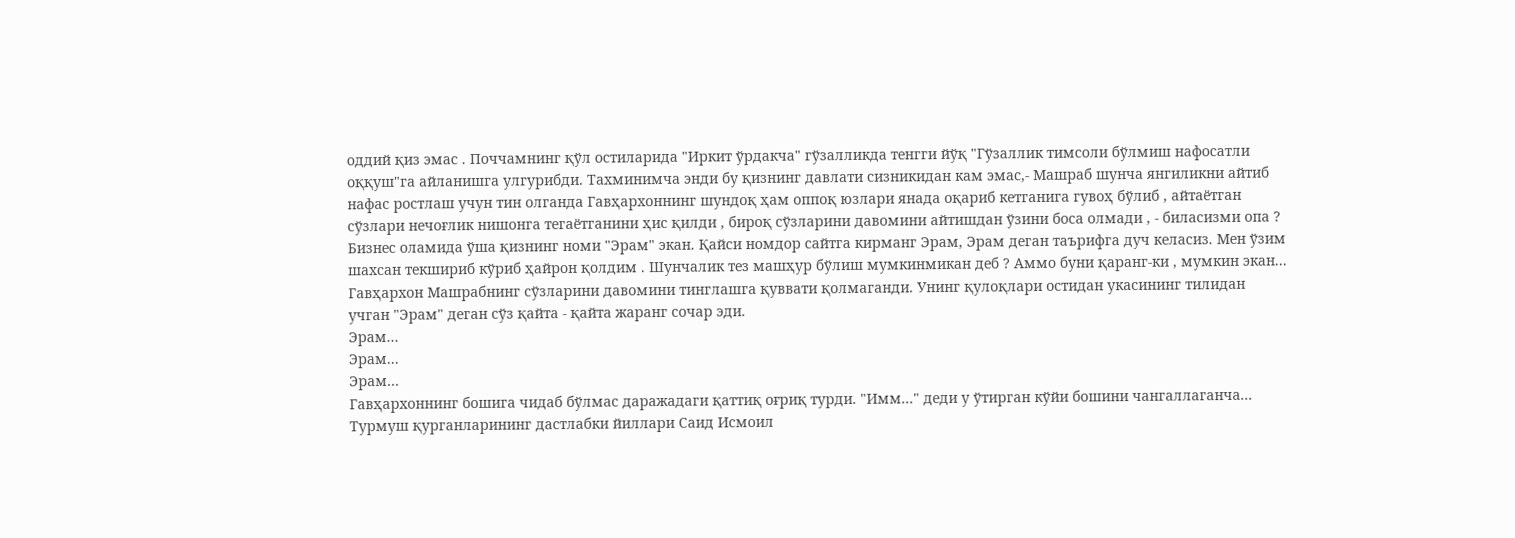оддий қиз эмас . Поччамнинг қўл остиларида "Иркит ўрдакча" гўзалликда тенгги йўқ "Гўзаллик тимсоли бўлмиш нафосатли оққуш"га айланишга улгурибди. Тахминимча энди бу қизнинг давлати сизникидан кам эмас,- Машраб шунча янгиликни айтиб нафас ростлаш учун тин олганда Гавҳархоннинг шундоқ ҳам оппоқ юзлари янада оқариб кетганига гувоҳ бўлиб , айтаётган сўзлари нечоғлик нишонга тегаётганини ҳис қилди , бироқ сўзларини давомини айтишдан ўзини боса олмади , - биласизми опа ? Бизнес оламида ўша қизнинг номи "Эрам" экан. Қайси номдор сайтга кирманг Эрам, Эрам деган таърифга дуч келасиз. Мен ўзим шахсан текшириб кўриб ҳайрон қолдим . Шунчалик тез машҳур бўлиш мумкинмикан деб ? Аммо буни қаранг-ки , мумкин экан...
Гавҳархон Машрабнинг сўзларини давомини тинглашга қуввати қолмаганди. Унинг қулоқлари остидан укасининг тилидан учган "Эрам" деган сўз қайта - қайта жаранг сочар эди.
Эрам...
Эрам...
Эрам...
Гавҳархоннинг бошига чидаб бўлмас даражадаги қаттиқ оғриқ турди. "Имм..." деди у ўтирган кўйи бошини чангаллаганча...
Турмуш қурганларининг дастлабки йиллари Саид Исмоил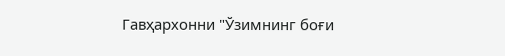Гавҳархонни "Ўзимнинг боғи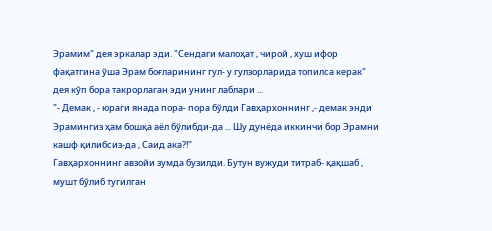Эрамим" дея эркалар эди. "Сендаги малоҳат , чирой , хуш ифор фақатгина ўша Эрам боғларининг гул- у гулзорларида топилса керак" дея кўп бора такрорлаган эди унинг лаблари ...
"- Демак , - юраги янада пора- пора бўлди Гавҳархоннинг ,- демак энди Эрамингиз ҳам бошқа аёл бўлибди-да ... Шу дунёда иккинчи бор Эрамни кашф қилибсиз-да , Саид ака?!"
Гавҳархоннинг авзойи зумда бузилди. Бутун вужуди титраб- қақшаб , мушт бўлиб тугилган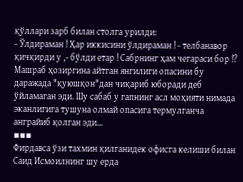қўллари зарб билан столга урилди:
- Ўлдираман ! Ҳар иккисини ўлдираман ! - телбанавор қичқирди у ,- бўлди етар ! Сабрнинг ҳам чегараси бор !?
Машраб ҳозиргина айтган янгилиги опасини бу даражада "қуюшқон"дан чиқариб юборади деб ўйламаган эди. Шу сабаб у гапнинг асл моҳияти нимада эканлигига тушуна олмай опасига термулганча анграйиб қолган эди...
▪▪▪
Фирдавса ўзи тахмин қилганидек офисга келиши билан Саид Исмоилнинг шу ерда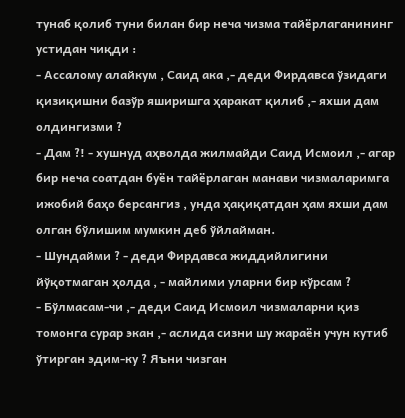тунаб қолиб туни билан бир неча чизма тайёрлаганининг устидан чиқди :
- Ассалому алайкум , Саид ака ,- деди Фирдавса ўзидаги қизиқишни базўр яширишга ҳаракат қилиб ,- яхши дам олдингизми ?
- Дам ?! - хушнуд аҳволда жилмайди Саид Исмоил ,- агар бир неча соатдан буён тайёрлаган манави чизмаларимга ижобий баҳо берсангиз , унда ҳақиқатдан ҳам яхши дам олган бўлишим мумкин деб ўйлайман.
- Шундайми ? - деди Фирдавса жиддийлигини йўқотмаган ҳолда , - майлими уларни бир кўрсам ?
- Бўлмасам-чи ,- деди Саид Исмоил чизмаларни қиз томонга сурар экан ,- аслида сизни шу жараён учун кутиб ўтирган эдим-ку ? Яъни чизган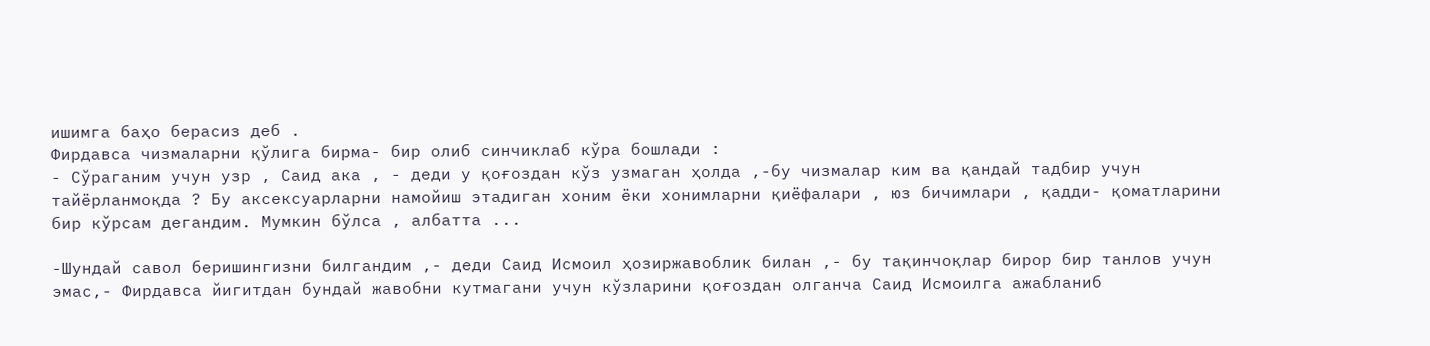ишимга баҳо берасиз деб .
Фирдавса чизмаларни қўлига бирма- бир олиб синчиклаб кўра бошлади :
- Сўраганим учун узр , Саид ака , - деди у қоғоздан кўз узмаган ҳолда ,-бу чизмалар ким ва қандай тадбир учун тайёрланмоқда ? Бу аксексуарларни намойиш этадиган хоним ёки хонимларни қиёфалари , юз бичимлари , қадди- қоматларини бир кўрсам дегандим. Мумкин бўлса , албатта ...

-Шундай савол беришингизни билгандим ,- деди Саид Исмоил ҳозиржавоблик билан ,- бу тақинчоқлар бирор бир танлов учун эмас,- Фирдавса йигитдан бундай жавобни кутмагани учун кўзларини қоғоздан олганча Саид Исмоилга ажабланиб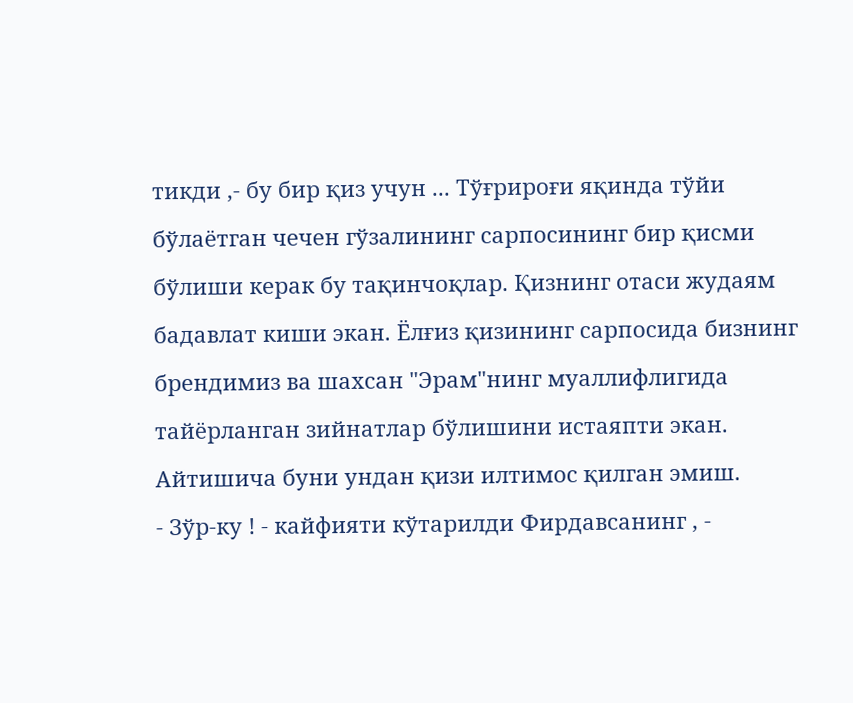тикди ,- бу бир қиз учун ... Тўғрироғи яқинда тўйи бўлаётган чечен гўзалининг сарпосининг бир қисми бўлиши керак бу тақинчоқлар. Қизнинг отаси жудаям бадавлат киши экан. Ёлғиз қизининг сарпосида бизнинг брендимиз ва шахсан "Эрам"нинг муаллифлигида тайёрланган зийнатлар бўлишини истаяпти экан. Айтишича буни ундан қизи илтимос қилган эмиш.
- Зўр-ку ! - кайфияти кўтарилди Фирдавсанинг , -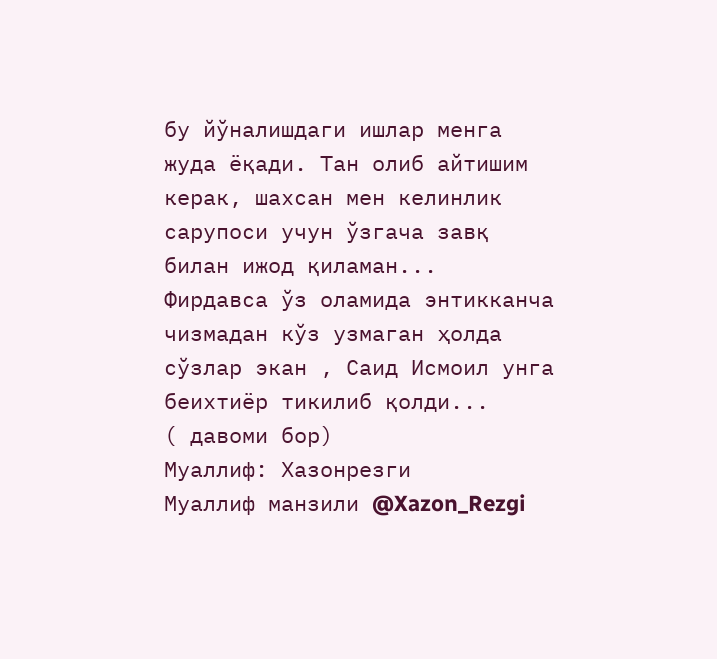бу йўналишдаги ишлар менга жуда ёқади. Тан олиб айтишим керак, шахсан мен келинлик сарупоси учун ўзгача завқ билан ижод қиламан...
Фирдавса ўз оламида энтикканча чизмадан кўз узмаган ҳолда сўзлар экан , Саид Исмоил унга беихтиёр тикилиб қолди...
( давоми бор)
Муаллиф: Хазонрезги
Муаллиф манзили @Xazon_Rezgi